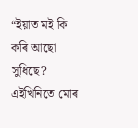“ইয়াত মই কি কৰি আছো সুধিছে? এইখিনিতে মোৰ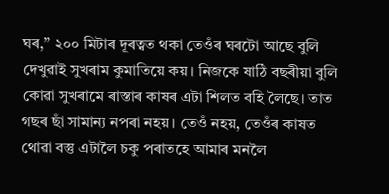ঘৰ,” ২০০ মিটাৰ দূৰত্বত থকা তেওঁৰ ঘৰটো আছে বুলি দেখুৱাই সুখৰাম কুমাতিয়ে কয়। নিজকে ষাঠি বছৰীয়া বুলি কোৱা সুখৰামে ৰাস্তাৰ কাষৰ এটা শিলত বহি লৈছে। তাত গছৰ ছাঁ সামান্য নপৰা নহয়। তেওঁ নহয়, তেওঁৰ কাষত থোৱা বস্তু এটালৈ চকু পৰাতহে আমাৰ মনলৈ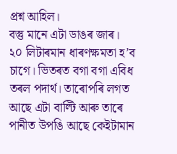প্ৰশ্ন আহিল।
বস্তু মানে এটা ডাঙৰ জাৰ। ২০ লিটাৰমান ধাৰণক্ষমতা হ’ব চাগে। ভিতৰত বগা বগা এবিধ তৰল পদাৰ্থ। তাৰোপৰি লগত আছে এটা বাল্টি আৰু তাৰে পানীত উপঙি আছে কেইটামান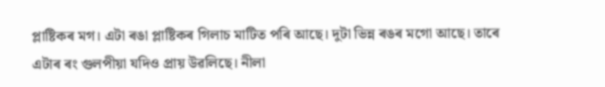প্লাষ্টিকৰ মগ। এটা ৰঙা প্লাষ্টিকৰ গিলাচ মাটিত পৰি আছে। দুটা ভিন্ন ৰঙৰ মগো আছে। তাৰে এটাৰ ৰং গুলপীয়া যদিও প্ৰায় উৱলিছে। নীলা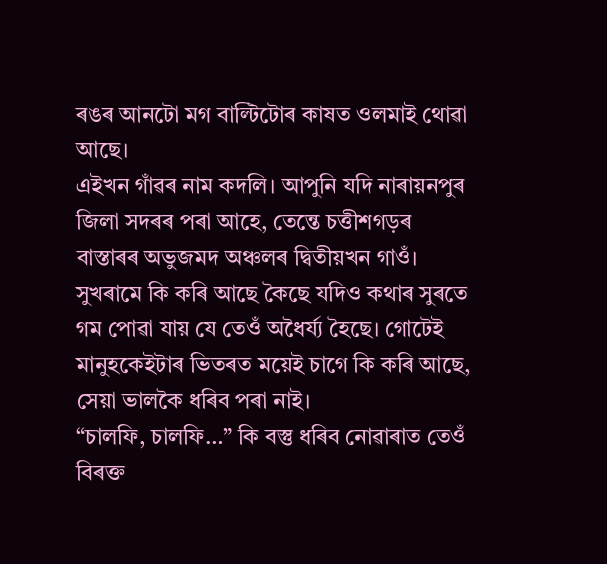ৰঙৰ আনটো মগ বাল্টিটোৰ কাষত ওলমাই থোৱা আছে।
এইখন গাঁৱৰ নাম কদলি। আপুনি যদি নাৰায়নপুৰ জিলা সদৰৰ পৰা আহে, তেন্তে চত্তীশগড়ৰ বাস্তাৰৰ অভুজমদ অঞ্চলৰ দ্বিতীয়খন গাওঁ।
সুখৰামে কি কৰি আছে কৈছে যদিও কথাৰ সুৰতে গম পোৱা যায় যে তেওঁ অধৈৰ্য্য হৈছে। গোটেই মানুহকেইটাৰ ভিতৰত ময়েই চাগে কি কৰি আছে, সেয়া ভালকৈ ধৰিব পৰা নাই।
“চালফি, চালফি…” কি বস্তু ধৰিব নোৱাৰাত তেওঁ বিৰক্ত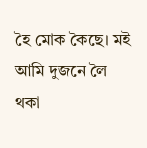হৈ মোক কৈছে। মই আমি দুজনে লৈ থকা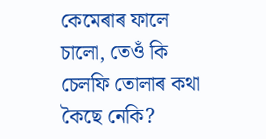কেমেৰাৰ ফালে চালো, তেওঁ কি চেলফি তোলাৰ কথা কৈছে নেকি?